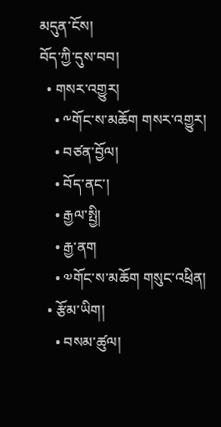མདུན་ངོས།
བོད་ཀྱི་དུས་བབ།
  • གསར་འགྱུར།
    • ༸གོང་ས་མཆོག གསར་འགྱུར།
    • བཙན་བྱོལ།
    • བོད་ནང་།
    • རྒྱལ་སྤྱི།
    • རྒྱ་ནག
    • ༧གོང་ས་མཆོག གསུང་འཕྲིན།
  • རྩོམ་ཡིག།
    • བསམ་ཚུལ།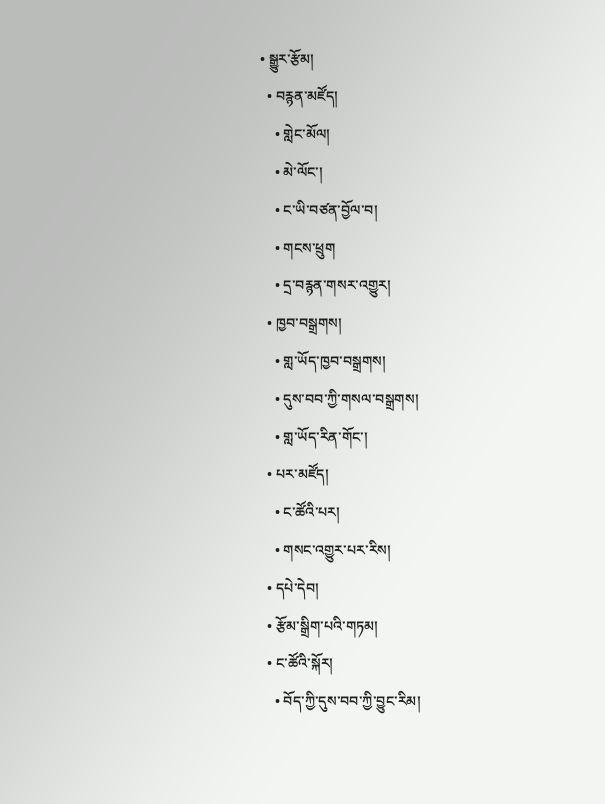• སྒྱུར་རྩོམ།
  • བརྙན་མཛོད།
    • གླེང་མོལ།
    • མེ་ལོང་།
    • ང་ཡི་བཙན་བྱོལ་བ།
    • གངས་ཕྲུག
    • དྲ་བརྙན་གསར་འགྱུར།
  • ཁྱབ་བསྒྲགས།
    • གླ་ཡོད་ཁྱབ་བསྒྲགས།
    • དུས་བབ་ཀྱི་གསལ་བསྒྲགས།
    • གླ་ཡོད་རིན་གོང་།
  • པར་མཛོད།
    • ང་ཚོའི་པར།
    • གསང་འགྱུར་པར་རིས།
  • དཔེ་དེབ།
  • རྩོམ་སྒྲིག་པའི་གཏམ།
  • ང་ཚོའི་སྐོར།
    • བོད་ཀྱི་དུས་བབ་ཀྱི་བྱུང་རིམ།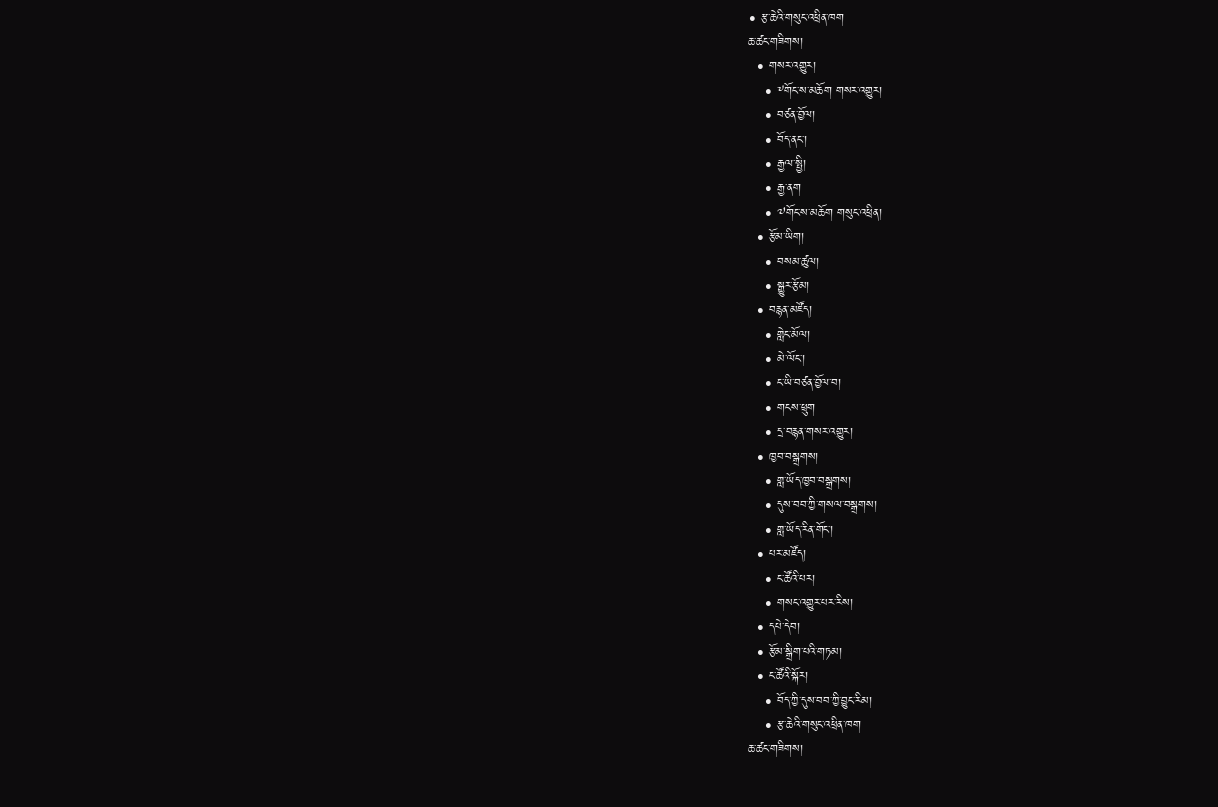• རྩ་ཆེའི་གསུང་འཕྲིན་ཁག
ཆ་ཚང་གཟིགས།
  • གསར་འགྱུར།
    • ༸གོང་ས་མཆོག གསར་འགྱུར།
    • བཙན་བྱོལ།
    • བོད་ནང་།
    • རྒྱལ་སྤྱི།
    • རྒྱ་ནག
    • ༧གོང་ས་མཆོག གསུང་འཕྲིན།
  • རྩོམ་ཡིག།
    • བསམ་ཚུལ།
    • སྒྱུར་རྩོམ།
  • བརྙན་མཛོད།
    • གླེང་མོལ།
    • མེ་ལོང་།
    • ང་ཡི་བཙན་བྱོལ་བ།
    • གངས་ཕྲུག
    • དྲ་བརྙན་གསར་འགྱུར།
  • ཁྱབ་བསྒྲགས།
    • གླ་ཡོད་ཁྱབ་བསྒྲགས།
    • དུས་བབ་ཀྱི་གསལ་བསྒྲགས།
    • གླ་ཡོད་རིན་གོང་།
  • པར་མཛོད།
    • ང་ཚོའི་པར།
    • གསང་འགྱུར་པར་རིས།
  • དཔེ་དེབ།
  • རྩོམ་སྒྲིག་པའི་གཏམ།
  • ང་ཚོའི་སྐོར།
    • བོད་ཀྱི་དུས་བབ་ཀྱི་བྱུང་རིམ།
    • རྩ་ཆེའི་གསུང་འཕྲིན་ཁག
ཆ་ཚང་གཟིགས།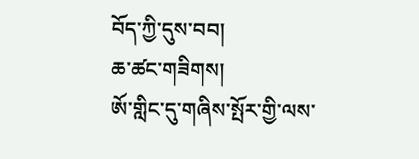བོད་ཀྱི་དུས་བབ།
ཆ་ཚང་གཟིགས།
ཨོ་གླིང་དུ་གཞིས་སྤོར་གྱི་ལས་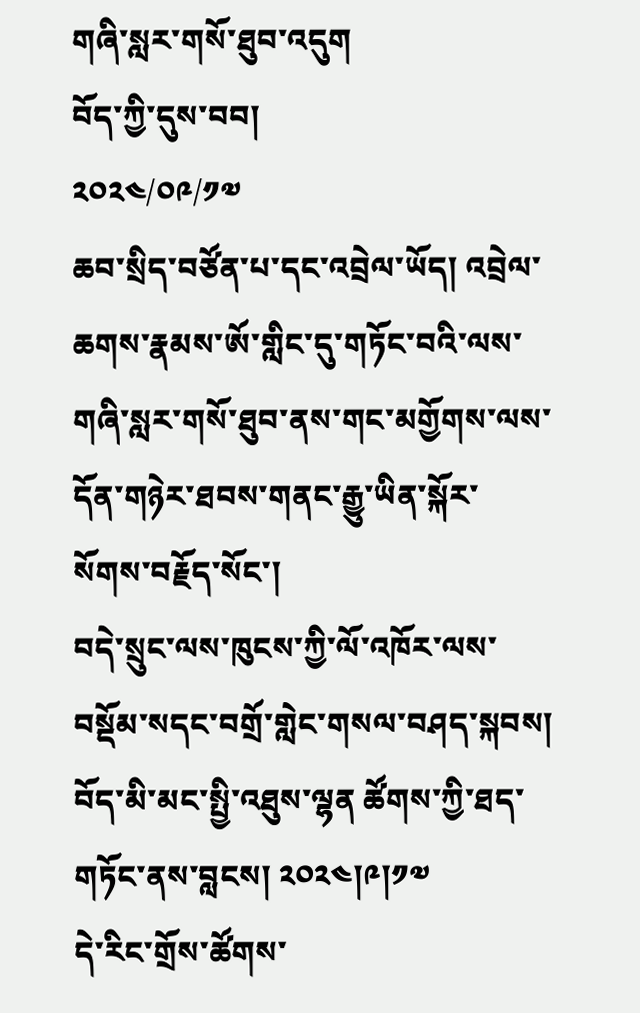གཞི་སླར་གསོ་ཐུབ་འདུག
བོད་ཀྱི་དུས་བབ།
༢༠༢༤/༠༩/༡༧
ཆབ་སྲིད་བཙོན་པ་དང་འབྲེལ་ཡོད། འབྲེལ་ཆགས་རྣམས་ཨོ་གླིང་དུ་གཏོང་བའི་ལས་གཞི་སླར་གསོ་ཐུབ་ནས་གང་མགྱོགས་ལས་དོན་གཉེར་ཐབས་གནང་རྒྱུ་ཡིན་སྐོར་སོགས་བརྗོད་སོང་།
བདེ་སྲུང་ལས་ཁུངས་ཀྱི་ལོ་འཁོར་ལས་བསྡོམ་སདང་བགྲོ་གླེང་གསལ་བཤད་སྐབས། བོད་མི་མང་སྤྱི་འཐུས་ལྷན ཚོགས་ཀྱི་ཐད་གཏོང་ནས་བླངས། ༢༠༢༤།༩།༡༧
དེ་རིང་གྲོས་ཚོགས་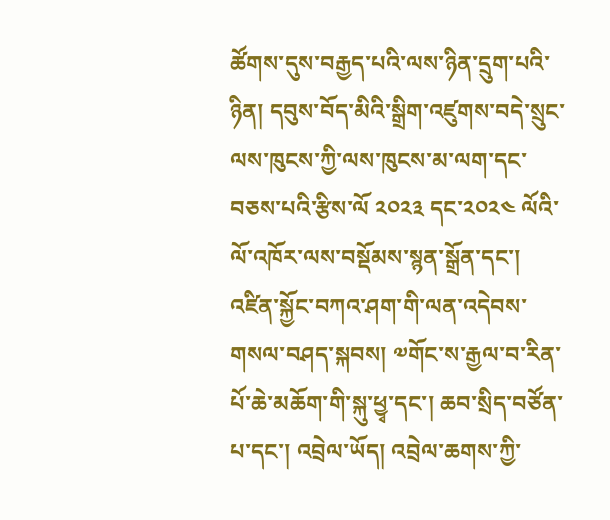ཚོགས་དུས་བརྒྱད་པའི་ལས་ཉིན་དྲུག་པའི་ཉིན། དབུས་བོད་མིའི་སྒྲིག་འཛུགས་བདེ་སྲུང་ལས་ཁུངས་ཀྱི་ལས་ཁུངས་མ་ལག་དང་བཅས་པའི་རྩིས་ལོ ༢༠༢༣ དང་༢༠༢༤ ལོའི་ལོ་འཁོར་ལས་བསྡོམས་སྙན་སྒྲོན་དང་། འཛིན་སྐྱོང་བཀའ་ཤག་གི་ལན་འདེབས་གསལ་བཤད་སྐབས། ༧གོང་ས་རྒྱལ་བ་རིན་པོ་ཆེ་མཆོག་གི་སྐུ་ཕྱྭ་དང་། ཆབ་སྲིད་བཙོན་པ་དང་། འབྲེལ་ཡོད། འབྲེལ་ཆགས་ཀྱི་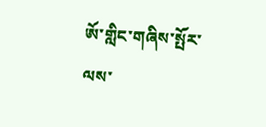ཨོ་གླིང་གཞིས་སྤོར་ལས་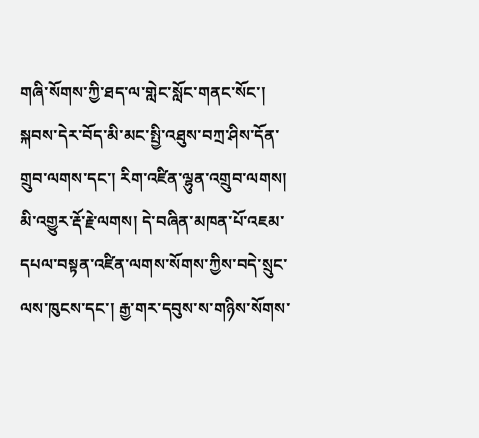གཞི་སོགས་ཀྱི་ཐད་ལ་གླེང་སློང་གནང་སོང་།
སྐབས་དེར་བོད་མི་མང་སྤྱི་འཐུས་བཀྲ་ཤིས་དོན་གྲུབ་ལགས་དང་། རིག་འཛིན་ལྷུན་འགྲུབ་ལགས། མི་འགྱུར་རྡོ་རྗེ་ལགས། དེ་བཞིན་མཁན་པོ་འཇམ་དཔལ་བསྟན་འཛིན་ལགས་སོགས་ཀྱིས་བདེ་སྲུང་ལས་ཁུངས་དང་། རྒྱ་གར་དབུས་ས་གཉིས་སོགས་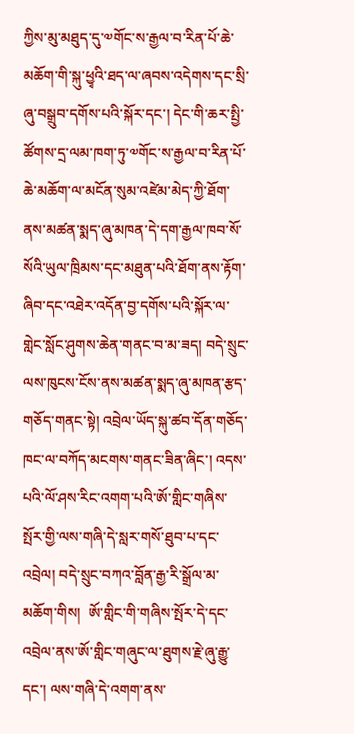ཀྱིས་མུ་མཐུད་དུ་༧གོང་ས་རྒྱལ་བ་རིན་པོ་ཆེ་མཆོག་གི་སྐུ་ཕྱྭའི་ཐད་ལ་ཞབས་འདེགས་དང་སྲི་ཞུ་བསྒྲུབ་དགོས་པའི་སྐོར་དང་། དེང་གི་ཆར་སྤྱི་ཚོགས་དྲ་ལམ་ཁག་ཏུ་༧གོང་ས་རྒྱལ་བ་རིན་པོ་ཆེ་མཆོག་ལ་མངོན་སུམ་འཛེམ་མེད་ཀྱི་ཐོག་ནས་མཚན་སྨད་ཞུ་མཁན་དེ་དག་རྒྱལ་ཁབ་སོ་སོའི་ཡུལ་ཁྲིམས་དང་མཐུན་པའི་ཐོག་ནས་རྟོག་ཞིབ་དང་འཐེར་འདོན་བྱ་དགོས་པའི་སྐོར་ལ་གླེང་སློང་ཤུགས་ཆེན་གནང་བ་མ་ཟད། བདེ་སྲུང་ལས་ཁུངས་ངོས་ནས་མཚན་སྨད་ཞུ་མཁན་རྩད་གཅོད་གནང་སྟེ། འབྲེལ་ཡོད་སྐུ་ཚབ་དོན་གཅོད་ཁང་ལ་བཀོད་མངགས་གནང་ཟིན་ཞིང་། འདས་པའི་ལོ་ཤས་རིང་འགག་པའི་ཨོ་གླིང་གཞིས་སྤོར་གྱི་ལས་གཞི་དེ་སླར་གསོ་ཐུབ་པ་དང་འབྲེལ། བདེ་སྲུང་བཀའ་བློན་རྒྱ་རི་སྒྲོལ་མ་མཆོག་གིས།  ཨོ་གླིང་གི་གཞིས་སྤོར་དེ་དང་འབྲེལ་ནས་ཨོ་གླིང་གཞུང་ལ་ཐུགས་རྗེ་ཞུ་རྒྱུ་དང་། ལས་གཞི་དེ་འགག་ནས་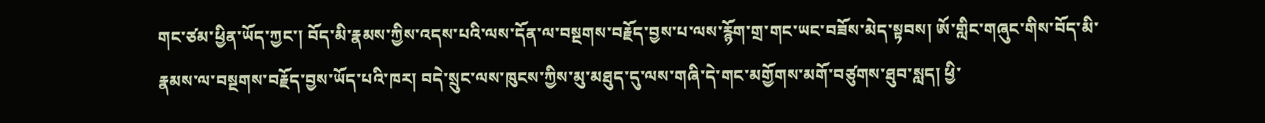གང་ཙམ་ཕྱིན་ཡོད་ཀྱང་། བོད་མི་རྣམས་ཀྱིས་འདས་པའི་ལས་དོན་ལ་བསྔགས་བརྗོད་བྱས་པ་ལས་རྙོག་གྲ་གང་ཡང་བཟོས་མེད་སྟབས། ཨོ་གླིང་གཞུང་གིས་བོད་མི་རྣམས་ལ་བསྔགས་བརྗོད་བྱས་ཡོད་པའི་ཁར། བདེ་སྲུང་ལས་ཁུངས་ཀྱིས་མུ་མཐུད་དུ་ལས་གཞི་དེ་གང་མགྱོགས་མགོ་བཙུགས་ཐུབ་སླད། ཕྱི་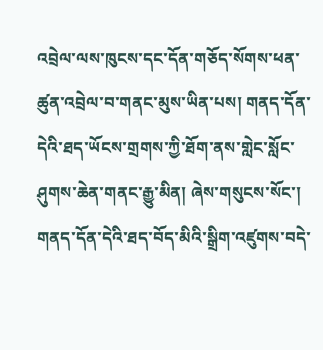འབྲེལ་ལས་ཁུངས་དང་དོན་གཅོད་སོགས་ཕན་ཚུན་འབྲེལ་བ་གནང་མུས་ཡིན་པས། གནད་དོན་དེའི་ཐད་ཡོངས་གྲགས་ཀྱི་ཐོག་ནས་གླེང་སློང་ཤུགས་ཆེན་གནང་རྒྱུ་མིན། ཞེས་གསུངས་སོང་།
གནད་དོན་དེའི་ཐད་བོད་མིའི་སྒྲིག་འཛུགས་བདེ་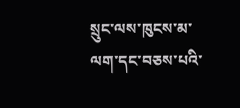སྲུང་ལས་ཁུངས་མ་ལག་དང་བཅས་པའི་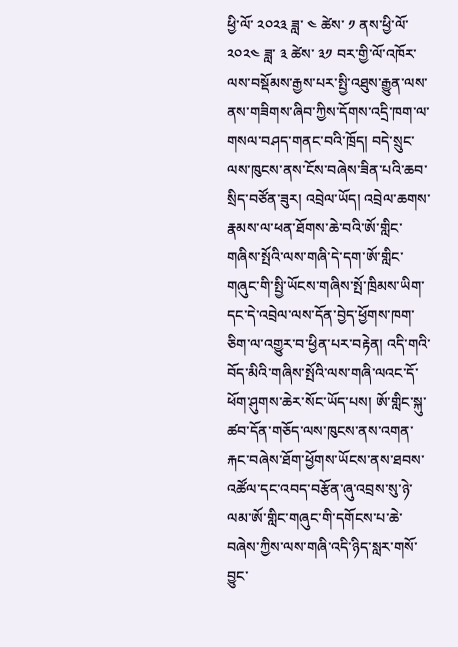ཕྱི་ལོ་ ༢༠༢༣ ཟླ་ ༤ ཚེས་ ༡ ནས་ཕྱི་ལོ་ ༢༠༢༤ ཟླ་ ༣ ཚེས་ ༣༡ བར་གྱི་ལོ་འཁོར་ལས་བསྡོམས་རྒྱས་པར་སྤྱི་འཐུས་རྒྱུན་ལས་ནས་གཟིགས་ཞིབ་ཀྱིས་དོགས་འདྲི་ཁག་ལ་གསལ་བཤད་གནང་བའི་ཁྲོད། བདེ་སྲུང་ལས་ཁུངས་ནས་ངོས་བཞེས་ཟིན་པའི་ཆབ་སྲིད་བཙོན་ཟུར། འབྲེལ་ཡོད། འབྲེལ་ཆགས་རྣམས་ལ་ཕན་ཐོགས་ཆེ་བའི་ཨོ་གླིང་གཞིས་སྤོའི་ལས་གཞི་དེ་དག་ཨོ་གླིང་གཞུང་གི་སྤྱི་ཡོངས་གཞིས་སྤོ་ཁྲིམས་ཡིག་དང་དེ་འབྲེལ་ལས་དོན་བྱེད་ཕྱོགས་ཁག་ཅིག་ལ་འགྱུར་བ་ཕྱིན་པར་བརྟེན། འདི་གའི་བོད་མིའི་གཞིས་སྤོའི་ལས་གཞི་ལའང་དོ་ཕོག་ཤུགས་ཆེར་སོང་ཡོད་པས། ཨོ་གླིང་སྐུ་ཚབ་དོན་གཅོད་ལས་ཁུངས་ནས་འགན་རྐང་བཞེས་ཐོག་ཕྱོགས་ཡོངས་ནས་ཐབས་འཚོལ་དང་འབད་བརྩོན་ཞུ་འབྲས་སུ་ཉེ་ལམ་ཨོ་གླིང་གཞུང་གི་དགོངས་པ་ཆེ་བཞེས་ཀྱིས་ལས་གཞི་འདི་ཉིད་སླར་གསོ་བྱུང་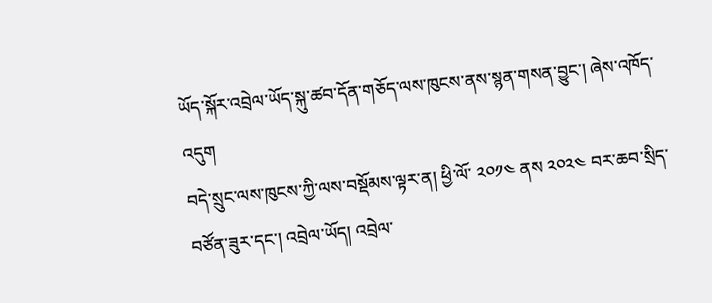ཡོད་སྐོར་འབྲེལ་ཡོད་སྐུ་ཚབ་དོན་གཅོད་ལས་ཁུངས་ནས་སྙན་གསན་བྱུང་། ཞེས་འཁོད་འདུག
བདེ་སྲུང་ལས་ཁུངས་ཀྱི་ལས་བསྡོམས་ལྟར་ན། ཕྱི་ལོ་ ༢༠༡༤ ནས ༢༠༢༤ བར་ཆབ་སྲིད་བཙོན་ཟུར་དང་། འབྲེལ་ཡོད། འབྲེལ་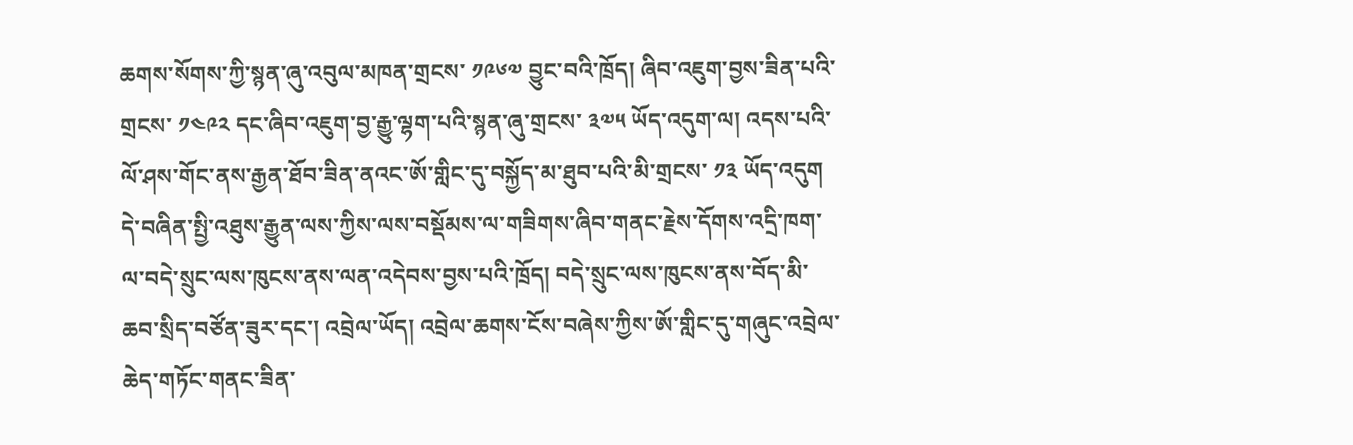ཆགས་སོགས་ཀྱི་སྙན་ཞུ་འབུལ་མཁན་གྲངས་ ༡༩༦༧ བྱུང་བའི་ཁྲོད། ཞིབ་འཇུག་བྱས་ཟིན་པའི་གྲངས་ ༡༤༩༢ དང་ཞིབ་འཇུག་བྱ་རྒྱུ་ལྷག་པའི་སྙན་ཞུ་གྲངས་ ༣༧༥ ཡོད་འདུག་ལ། འདས་པའི་ལོ་ཤས་གོང་ནས་རྒྱན་ཐོབ་ཟིན་ནའང་ཨོ་གླིང་དུ་བསྐྱོད་མ་ཐུབ་པའི་མི་གྲངས་ ༡༣ ཡོད་འདུག དེ་བཞིན་སྤྱི་འཐུས་རྒྱུན་ལས་ཀྱིས་ལས་བསྡོམས་ལ་གཟིགས་ཞིབ་གནང་རྗེས་དོགས་འདྲི་ཁག་ལ་བདེ་སྲུང་ལས་ཁུངས་ནས་ལན་འདེབས་བྱས་པའི་ཁྲོད། བདེ་སྲུང་ལས་ཁུངས་ནས་བོད་མི་ཆབ་སྲིད་བཙོན་ཟུར་དང་། འབྲེལ་ཡོད། འབྲེལ་ཆགས་ངོས་བཞེས་ཀྱིས་ཨོ་གླིང་དུ་གཞུང་འབྲེལ་ཆེད་གཏོང་གནང་ཟིན་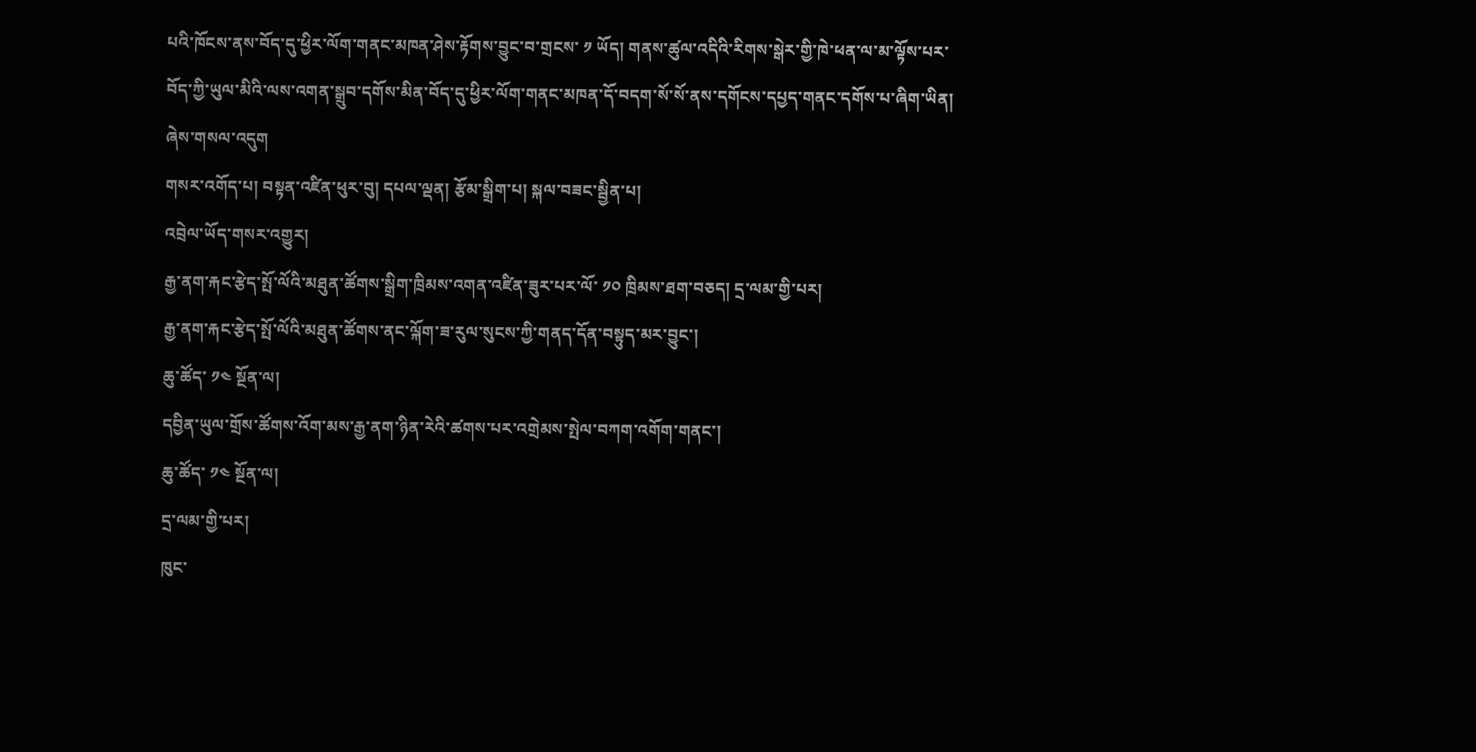པའི་ཁོངས་ནས་བོད་དུ་ཕྱིར་ལོག་གནང་མཁན་ཤེས་རྟོགས་བྱུང་བ་གྲངས་ ༡ ཡོད། གནས་ཚུལ་འདིའི་རིགས་སྒེར་གྱི་ཁེ་ཕན་ལ་མ་ལྟོས་པར་བོད་ཀྱི་ཡུལ་མིའི་ལས་འགན་སྒྲུབ་དགོས་མིན་བོད་དུ་ཕྱིར་ལོག་གནང་མཁན་དོ་བདག་སོ་སོ་ནས་དགོངས་དཔྱད་གནང་དགོས་པ་ཞིག་ཡིན། ཞེས་གསལ་འདུག
གསར་འགོད་པ། བསྟན་འཛིན་ཕུར་བུ། དཔལ་ལྡན། རྩོམ་སྒྲིག་པ། སྐལ་བཟང་སྦྱིན་པ།
འབྲེལ་ཡོད་གསར་འགྱུར།
རྒྱ་ནག་རྐང་རྩེད་སྤོ་ལོའི་མཐུན་ཚོགས་སྒྲིག་ཁྲིམས་འགན་འཛིན་ཟུར་པར་ལོ་ ༡༠ ཁྲིམས་ཐག་བཅད། དྲ་ལམ་གྱི་པར།
རྒྱ་ནག་རྐང་རྩེད་སྤོ་ལོའི་མཐུན་ཚོགས་ནང་ལྐོག་ཟ་རུལ་སུངས་ཀྱི་གནད་དོན་བསྟུད་མར་བྱུང་།
ཆུ་ཚོད་ ༡༤ སྔོན་ལ།
དབྱིན་ཡུལ་གྲོས་ཚོགས་འོག་མས་རྒྱ་ནག་ཉིན་རེའི་ཚགས་པར་འགྲེམས་སྤེལ་བཀག་འགོག་གནང་།
ཆུ་ཚོད་ ༡༤ སྔོན་ལ།
དྲ་ལམ་གྱི་པར།
ཁུང་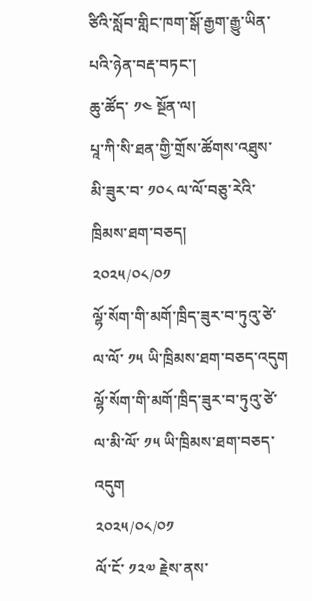ཙིའི་སློབ་གླིང་ཁག་སྒོ་རྒྱག་རྒྱུ་ཡིན་པའི་ཉེན་བརྡ་བཏང་།
ཆུ་ཚོད་ ༡༤ སྔོན་ལ།
པཱ་ཀི་སི་ཐན་གྱི་གྲོས་ཚོགས་འཐུས་མི་ཟུར་བ་ ༡༠༨ ལ་ལོ་བཅུ་རེའི་ཁྲིམས་ཐག་བཅད།
༢༠༢༥/༠༨/༠༡
ལྷོ་སོག་གི་མགོ་ཁྲིད་ཟུར་བ་ཏུའུ་ཙེ་ལ་ལོ་ ༡༥ ཡི་ཁྲིམས་ཐག་བཅད་འདུག
ལྷོ་སོག་གི་མགོ་ཁྲིད་ཟུར་བ་ཏུའུ་ཙེ་ལ་མི་ལོ་ ༡༥ ཡི་ཁྲིམས་ཐག་བཅད་འདུག
༢༠༢༥/༠༨/༠༡
ལོ་ངོ་ ༡༢༧ རྗེས་ནས་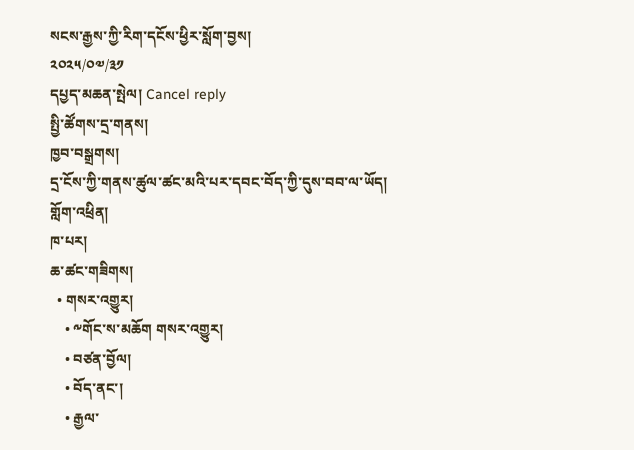སངས་རྒྱས་ཀྱི་རིག་དངོས་ཕྱིར་སློག་བྱས།
༢༠༢༥/༠༧/༣༡
དཔྱད་མཆན་སྤེལ། Cancel reply
སྤྱི་ཚོགས་དྲ་གནས།
ཁྱབ་བསྒྲགས།
དྲ་ངོས་ཀྱི་གནས་ཚུལ་ཚང་མའི་པར་དབང་བོད་ཀྱི་དུས་བབ་ལ་ཡོད།
གློག་འཕྲིན།
ཁ་པར།
ཆ་ཚང་གཟིགས།
  • གསར་འགྱུར།
    • ༸གོང་ས་མཆོག གསར་འགྱུར།
    • བཙན་བྱོལ།
    • བོད་ནང་།
    • རྒྱལ་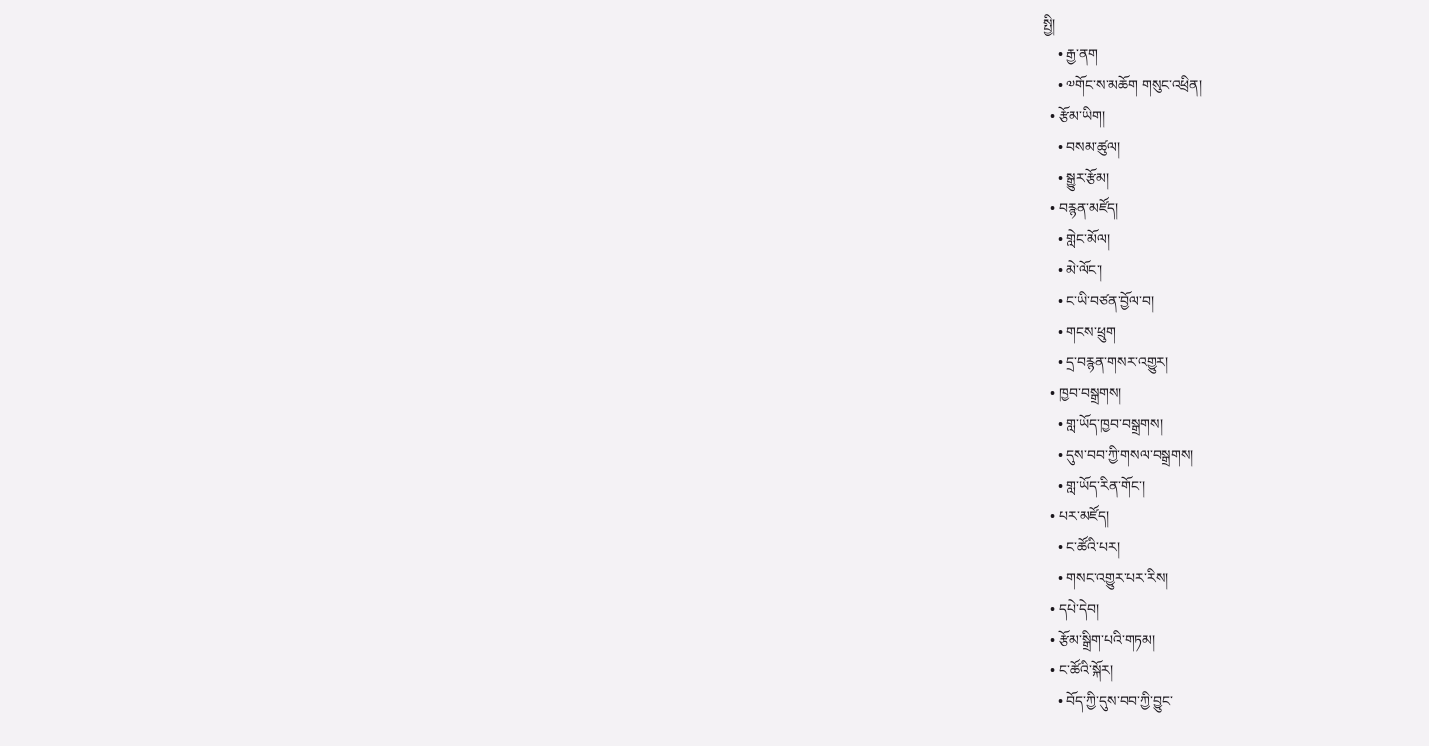སྤྱི།
    • རྒྱ་ནག
    • ༧གོང་ས་མཆོག གསུང་འཕྲིན།
  • རྩོམ་ཡིག།
    • བསམ་ཚུལ།
    • སྒྱུར་རྩོམ།
  • བརྙན་མཛོད།
    • གླེང་མོལ།
    • མེ་ལོང་།
    • ང་ཡི་བཙན་བྱོལ་བ།
    • གངས་ཕྲུག
    • དྲ་བརྙན་གསར་འགྱུར།
  • ཁྱབ་བསྒྲགས།
    • གླ་ཡོད་ཁྱབ་བསྒྲགས།
    • དུས་བབ་ཀྱི་གསལ་བསྒྲགས།
    • གླ་ཡོད་རིན་གོང་།
  • པར་མཛོད།
    • ང་ཚོའི་པར།
    • གསང་འགྱུར་པར་རིས།
  • དཔེ་དེབ།
  • རྩོམ་སྒྲིག་པའི་གཏམ།
  • ང་ཚོའི་སྐོར།
    • བོད་ཀྱི་དུས་བབ་ཀྱི་བྱུང་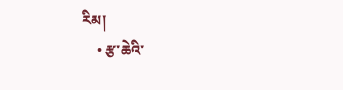རིམ།
    • རྩ་ཆེའི་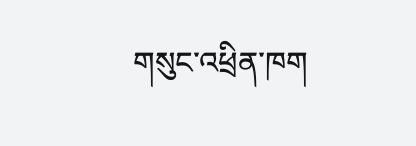གསུང་འཕྲིན་ཁག